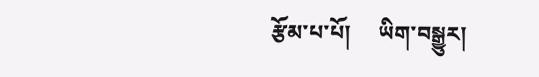རྩོམ་པ་པོ།     ཡིག་བསྒྱུར།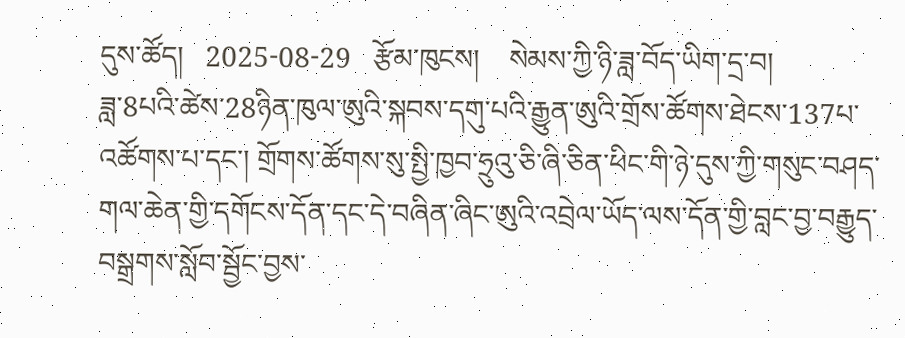དུས་ཚོད།   2025-08-29   རྩོམ་ཁུངས།    སེམས་ཀྱི་ཉི་ཟླ་བོད་ཡིག་དྲ་བ།
ཟླ་8པའི་ཚེས་28ཉིན་ཁུལ་ཨུའི་སྐབས་དགུ་པའི་རྒྱུན་ཨུའི་གྲོས་ཚོགས་ཐེངས་137པ་འཚོགས་པ་དང་། གྲོགས་ཚོགས་སུ་སྤྱི་ཁྱབ་ཧྲུའུ་ཅི་ཞི་ཅིན་ཕིང་གི་ཉེ་དུས་ཀྱི་གསུང་བཤད་གལ་ཆེན་གྱི་དགོངས་དོན་དང་དེ་བཞིན་ཞིང་ཨུའི་འབྲེལ་ཡོད་ལས་དོན་གྱི་བླང་བྱ་བརྒྱུད་བསྒྲགས་སློབ་སྦྱོང་བྱས་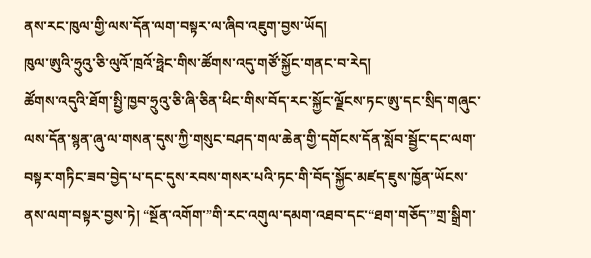ནས་རང་ཁུལ་གྱི་ལས་དོན་ལག་བསྟར་ལ་ཞིབ་འཇུག་བྱས་ཡོད།
ཁུལ་ཨུའི་ཧྲུའུ་ཅི་ལུའོ་ཁྲའོ་ཧྥེང་གིས་ཚོགས་འདུ་གཙོ་སྐྱོང་གནང་བ་རེད།
ཚོགས་འདུའི་ཐོག་སྤྱི་ཁྱབ་ཧྲུའུ་ཅི་ཞི་ཅིན་ཕིང་གིས་བོད་རང་སྐྱོང་ལྗོངས་ཏང་ཨུ་དང་སྲིད་གཞུང་ལས་དོན་སྙན་ཞུ་ལ་གསན་དུས་ཀྱི་གསུང་བཤད་གལ་ཆེན་གྱི་དགོངས་དོན་སློབ་སྦྱོང་དང་ལག་བསྟར་གཏིང་ཟབ་བྱེད་པ་དང་དུས་རབས་གསར་པའི་ཏང་གི་བོད་སྐྱོང་མཛད་ཇུས་ཁྱོན་ཡོངས་ནས་ལག་བསྟར་བྱས་ཏེ། “སྔོན་འགོག་”གི་རང་འགུལ་དམག་འཐབ་དང་“ཐག་གཅོད་”གྲ་སྒྲིག་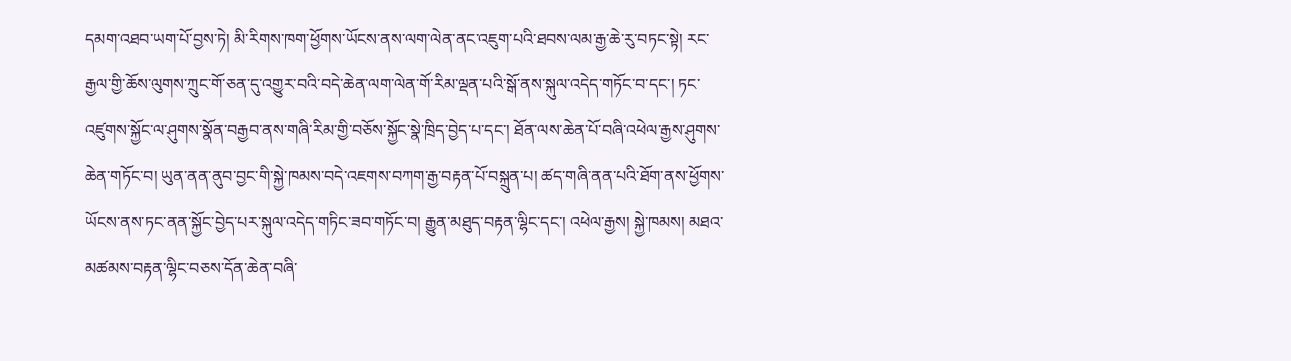དམག་འཐབ་ཡག་པོ་བྱས་ཏེ། མི་རིགས་ཁག་ཕྱོགས་ཡོངས་ནས་ལག་ལེན་ནང་འཇུག་པའི་ཐབས་ལམ་རྒྱ་ཆེ་རུ་བཏང་སྟེ། རང་རྒྱལ་གྱི་ཆོས་ལུགས་ཀྲུང་གོ་ཅན་དུ་འགྱུར་བའི་བདེ་ཆེན་ལག་ལེན་གོ་རིམ་ལྡན་པའི་སྒོ་ནས་སྐུལ་འདེད་གཏོང་བ་དང་། ཏང་འཛུགས་སྐྱོང་ལ་ཤུགས་སྣོན་བརྒྱབ་ནས་གཞི་རིམ་གྱི་བཅོས་སྐྱོང་སྣེ་ཁྲིད་བྱེད་པ་དང་། ཐོན་ལས་ཆེན་པོ་བཞི་འཕེལ་རྒྱས་ཤུགས་ཆེན་གཏོང་བ། ཡུན་ནན་ནུབ་བྱང་གི་སྐྱེ་ཁམས་བདེ་འཇགས་བཀག་རྒྱ་བརྟན་པོ་བསྐྲུན་པ། ཚད་གཞི་ནན་པའི་ཐོག་ནས་ཕྱོགས་ཡོངས་ནས་ཏང་ནན་སྐྱོང་བྱེད་པར་སྐུལ་འདེད་གཏིང་ཟབ་གཏོང་བ། རྒྱུན་མཐུད་བརྟན་ལྷིང་དང་། འཕེལ་རྒྱས། སྐྱེ་ཁམས། མཐའ་མཚམས་བརྟན་ལྷིང་བཅས་དོན་ཆེན་བཞི་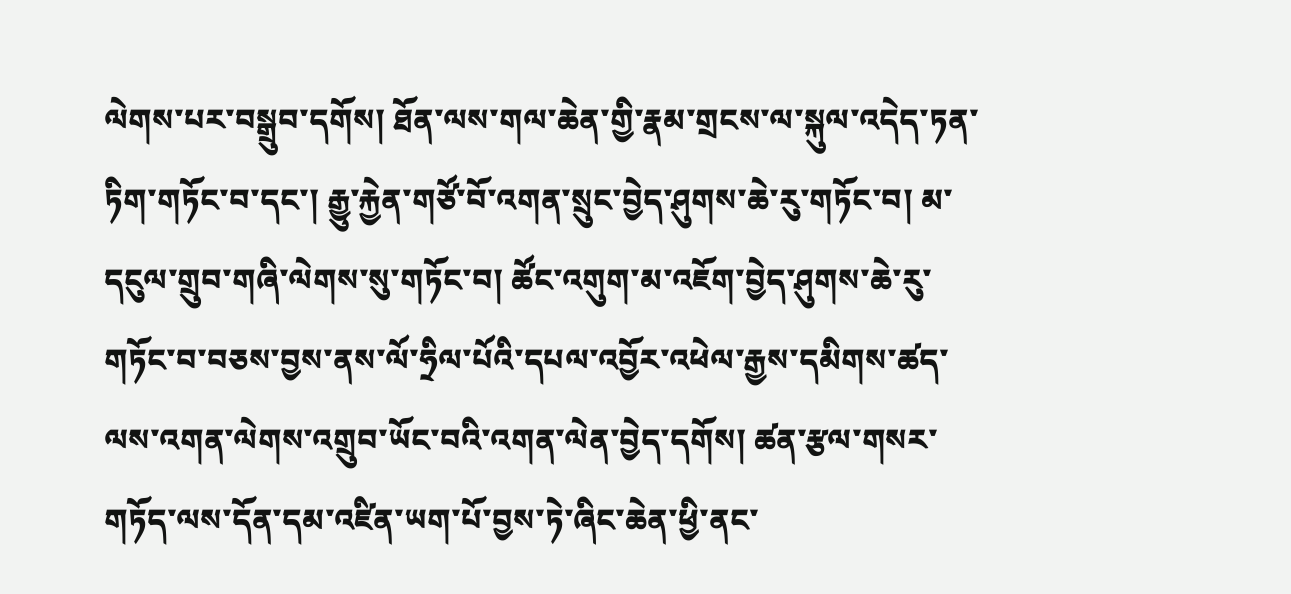ལེགས་པར་བསྒྲུབ་དགོས། ཐོན་ལས་གལ་ཆེན་གྱི་རྣམ་གྲངས་ལ་སྐུལ་འདེད་ཏན་ཏིག་གཏོང་བ་དང་། རྒྱུ་རྐྱེན་གཙོ་བོ་འགན་སྲུང་བྱེད་ཤུགས་ཆེ་རུ་གཏོང་བ། མ་དངུལ་གྲུབ་གཞི་ལེགས་སུ་གཏོང་བ། ཚོང་འགུག་མ་འཇོག་བྱེད་ཤུགས་ཆེ་རུ་གཏོང་བ་བཅས་བྱས་ནས་ལོ་ཧྲིལ་པོའི་དཔལ་འབྱོར་འཕེལ་རྒྱས་དམིགས་ཚད་ལས་འགན་ལེགས་འགྲུབ་ཡོང་བའི་འགན་ལེན་བྱེད་དགོས། ཚན་རྩལ་གསར་གཏོད་ལས་དོན་དམ་འཛིན་ཡག་པོ་བྱས་ཏེ་ཞིང་ཆེན་ཕྱི་ནང་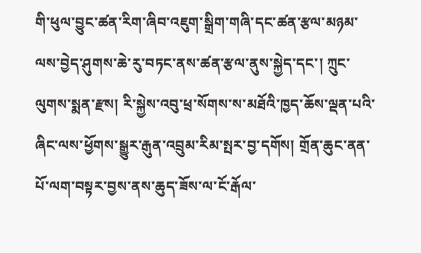གི་ཕུལ་བྱུང་ཚན་རིག་ཞིབ་འཇུག་སྒྲིག་གཞི་དང་ཚན་རྩལ་མཉམ་ལས་བྱེད་ཤུགས་ཆེ་རུ་བཏང་ནས་ཚན་རྩལ་ནུས་སྐྱེད་དང་། ཀྲུང་ལུགས་སྨན་རྫས། རི་སྐྱེས་འབུ་ཕྲ་སོགས་ས་མཐོའི་ཁྱད་ཆོས་ལྡན་པའི་ཞིང་ལས་ཕྱོགས་སྒྱུར་རྒུན་འབྲུམ་རིམ་སྤར་བྱ་དགོས། གྲོན་ཆུང་ནན་པོ་ལག་བསྟར་བྱས་ནས་ཆུད་ཟོས་ལ་ངོ་རྒོལ་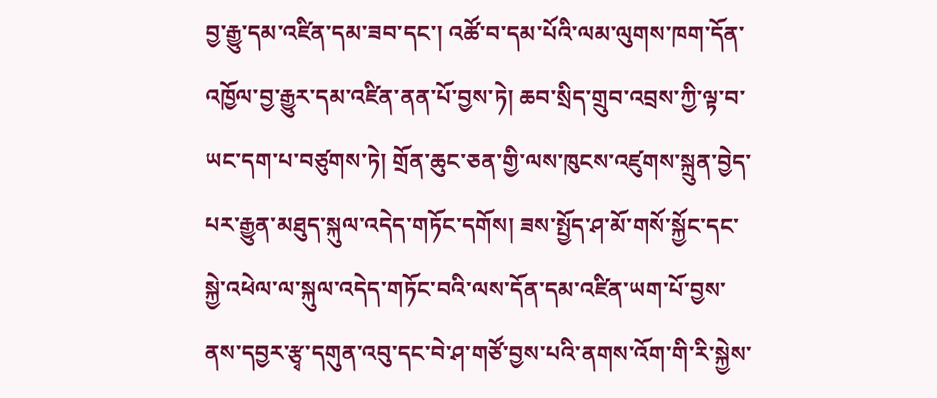བྱ་རྒྱུ་དམ་འཛིན་དམ་ཟབ་དང་། འཚོ་བ་དམ་པོའི་ལམ་ལུགས་ཁག་དོན་འཁྱོལ་བྱ་རྒྱུར་དམ་འཛིན་ནན་པོ་བྱས་ཏེ། ཆབ་སྲིད་གྲུབ་འབྲས་ཀྱི་ལྟ་བ་ཡང་དག་པ་བཙུགས་ཏེ། གྲོན་ཆུང་ཅན་གྱི་ལས་ཁུངས་འཛུགས་སྐྲུན་བྱེད་པར་རྒྱུན་མཐུད་སྐུལ་འདེད་གཏོང་དགོས། ཟས་སྤྱོད་ཤ་མོ་གསོ་སྐྱོང་དང་སྐྱེ་འཕེལ་ལ་སྐུལ་འདེད་གཏོང་བའི་ལས་དོན་དམ་འཛིན་ཡག་པོ་བྱས་ནས་དབྱར་རྩྭ་དགུན་འབུ་དང་བེ་ཤ་གཙོ་བྱས་པའི་ནགས་འོག་གི་རི་སྐྱེས་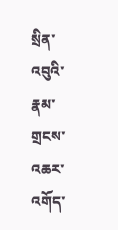སྲིན་འབུའི་རྣམ་གྲངས་འཆར་འགོད་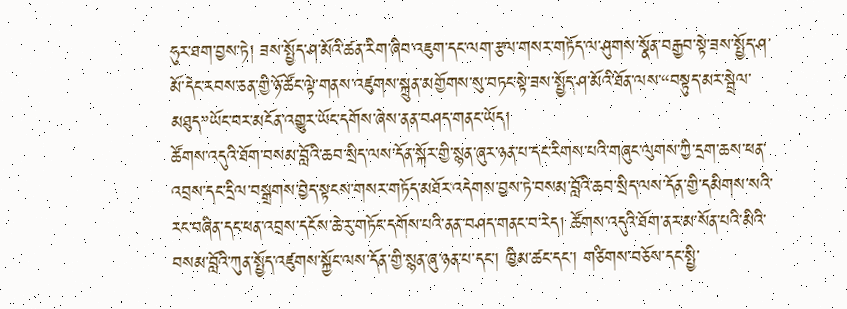ཧུར་ཐག་བྱས་ཏེ། ཟས་སྤྱོད་ཤ་མོའི་ཚན་རིག་ཞིབ་འཇུག་དང་ལག་རྩལ་གསར་གཏོད་ལ་ཤུགས་སྣོན་བརྒྱབ་སྟེ་ཟས་སྤྱོད་ཤ་མོ་དེང་རབས་ཅན་གྱི་ཉོ་ཚོང་ལྟེ་གནས་འཛུགས་སྐྲུན་མགྱོགས་སུ་བཏང་སྟེ་ཟས་སྤྱོད་ཤ་མོའི་ཐོན་ལས་“བསྟུད་མར་སྦྲེལ་མཐུད”ཡོང་བར་མངོན་འགྱུར་ཡོང་དགོས་ཞེས་ནན་བཤད་གནང་ཡོད།
ཚོགས་འདུའི་ཐོག་བསམ་བློའི་ཆབ་སྲིད་ལས་དོན་སྐོར་གྱི་སྙན་ཞུར་ཉན་པ་དང་རིགས་པའི་གཞུང་ལུགས་ཀྱི་དྲག་ཆས་ཕན་འབྲས་དང་དྲིལ་བསྒྲགས་བྱེད་སྟངས་གསར་གཏོད་མཐོར་འདེགས་བྱས་ཏེ་བསམ་བློའི་ཆབ་སྲིད་ལས་དོན་གྱི་དམིགས་སའི་རང་བཞིན་དང་ཕན་འབྲས་དངོས་ཆེ་རུ་གཏོང་དགོས་པའི་ནན་བཤད་གནང་བ་རེད། ཚོགས་འདུའི་ཐོག་ནར་མ་སོན་པའི་མིའི་བསམ་བློའི་ཀུན་སྤྱོད་འཛུགས་སྐྱོང་ལས་དོན་གྱི་སྙན་ཞུ་ཉན་པ་དང་། ཁྱིམ་ཚང་དང་། གཙིགས་བཅོས་དང་སྤྱི་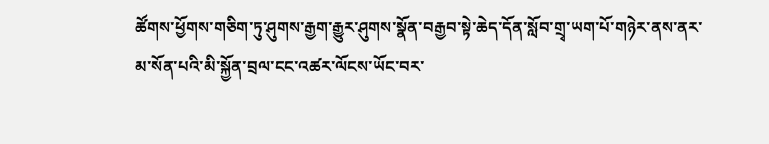ཚོགས་ཕྱོགས་གཅིག་ཏུ་ཤུགས་རྒྱག་རྒྱུར་ཤུགས་སྣོན་བརྒྱབ་སྟེ་ཆེད་དོན་སློབ་གྲྭ་ཡག་པོ་གཉེར་ནས་ནར་མ་སོན་པའི་མི་སྐྱོན་བྲལ་ངང་འཚར་ལོངས་ཡོང་བར་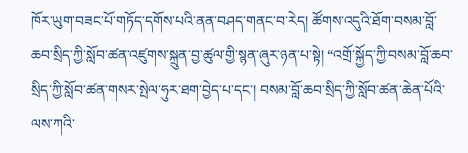ཁོར་ཡུག་བཟང་པོ་གཏོད་དགོས་པའི་ནན་བཤད་གནང་བ་རེད། ཚོགས་འདུའི་ཐོག་བསམ་བློ་ཆབ་སྲིད་ཀྱི་སློབ་ཚན་འཛུགས་སྐྲུན་བྱ་ཚུལ་གྱི་སྙན་ཞུར་ཉན་པ་སྟེ། “འགྲོ་སྐྱོད་ཀྱི་བསམ་བློ་ཆབ་སྲིད་ཀྱི་སློབ་ཚན་གསར་སྤེལ་ཧུར་ཐག་བྱེད་པ་དང་། བསམ་བློ་ཆབ་སྲིད་ཀྱི་སློབ་ཚན་ཆེན་པོའི་ལས་ཀའི་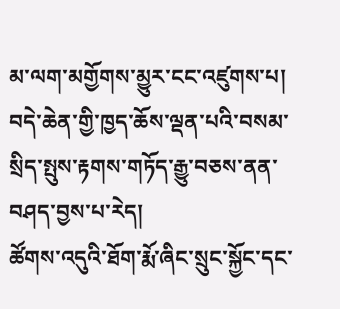མ་ལག་མགྱོགས་མྱུར་ངང་འཛུགས་པ། བདེ་ཆེན་གྱི་ཁྱད་ཆོས་ལྡན་པའི་བསམ་སྲིད་སྤུས་རྟགས་གཏོད་རྒྱུ་བཅས་ནན་བཤད་བྱས་པ་རེད།
ཚོགས་འདུའི་ཐོག་རྨོ་ཞིང་སྲུང་སྐྱོང་དང་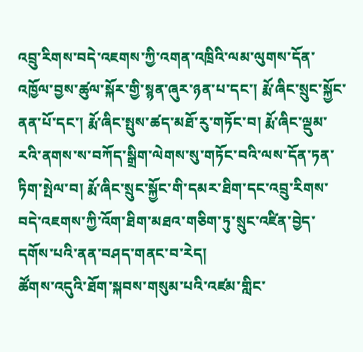འབྲུ་རིགས་བདེ་འཇགས་ཀྱི་འགན་འཁྲིའི་ལམ་ལུགས་དོན་འཁྱོལ་བྱས་ཚུལ་སྐོར་གྱི་སྙན་ཞུར་ཉན་པ་དང་། རྨོ་ཞིང་སྲུང་སྐྱོང་ནན་པོ་དང་། རྨོ་ཞིང་སྤུས་ཚད་མཐོ་རུ་གཏོང་བ། རྨོ་ཞིང་ལྡུམ་རའི་ནགས་ས་བཀོད་སྒྲིག་ལེགས་སུ་གཏོང་བའི་ལས་དོན་ཏན་ཏིག་སྤེལ་བ། རྨོ་ཞིང་སྲུང་སྐྱོང་གི་དམར་ཐིག་དང་འབྲུ་རིགས་བདེ་འཇགས་ཀྱི་འོག་ཐིག་མཐའ་གཅིག་ཏུ་སྲུང་འཛིན་བྱེད་དགོས་པའི་ནན་བཤད་གནང་བ་རེད།
ཚོགས་འདུའི་ཐོག་སྐབས་གསུམ་པའི་འཛམ་གླིང་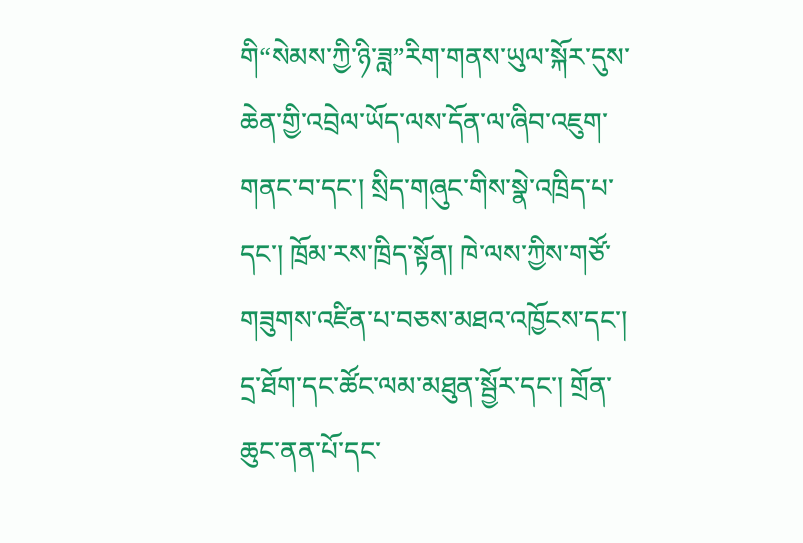གི“སེམས་ཀྱི་ཉི་ཟླ”རིག་གནས་ཡུལ་སྐོར་དུས་ཆེན་གྱི་འབྲེལ་ཡོད་ལས་དོན་ལ་ཞིབ་འཇུག་གནང་བ་དང་། སྲིད་གཞུང་གིས་སྣེ་འཁྲིད་པ་དང་། ཁྲོམ་རས་ཁྲིད་སྟོན། ཁེ་ལས་ཀྱིས་གཙོ་གཟུགས་འཛིན་པ་བཅས་མཐའ་འཁྱོངས་དང་། དྲ་ཐོག་དང་ཚོང་ལམ་མཐུན་སྦྱོར་དང་། གྲོན་ཆུང་ནན་པོ་དང་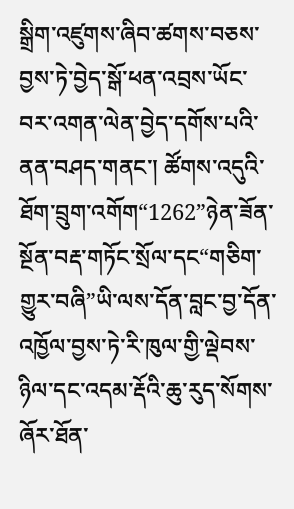སྒྲིག་འཛུགས་ཞིབ་ཚགས་བཅས་བྱས་ཏེ་བྱེད་སྒོ་ཕན་འབྲས་ཡོང་བར་འགན་ལེན་བྱེད་དགོས་པའི་ནན་བཤད་གནང་། ཚོགས་འདུའི་ཐོག་བྲུག་འགོག“1262”ཉེན་ཟོན་སྔོན་བརྡ་གཏོང་སྲོལ་དང“གཅིག་གྱུར་བཞི”ཡི་ལས་དོན་བླང་བྱ་དོན་འཁྱོལ་བྱས་ཏེ་རི་ཁུལ་གྱི་ལྡེབས་ཉིལ་དང་འདམ་རྡོའི་ཆུ་རུད་སོགས་ཞོར་ཐོན་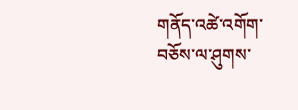གནོད་འཚེ་འགོག་བཅོས་ལ་ཤུགས་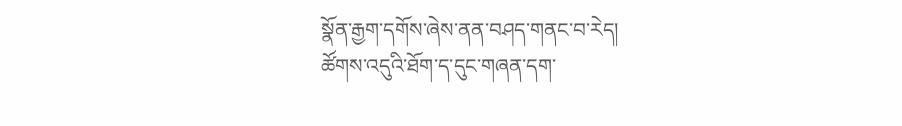སྣོན་རྒྱག་དགོས་ཞེས་ནན་བཤད་གནང་བ་རེད།
ཚོགས་འདུའི་ཐོག་ད་དུང་གཞན་དག་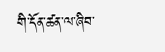གི་དོན་ཚན་ལ་ཞིབ་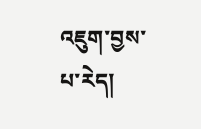འཇུག་བྱས་པ་རེད།